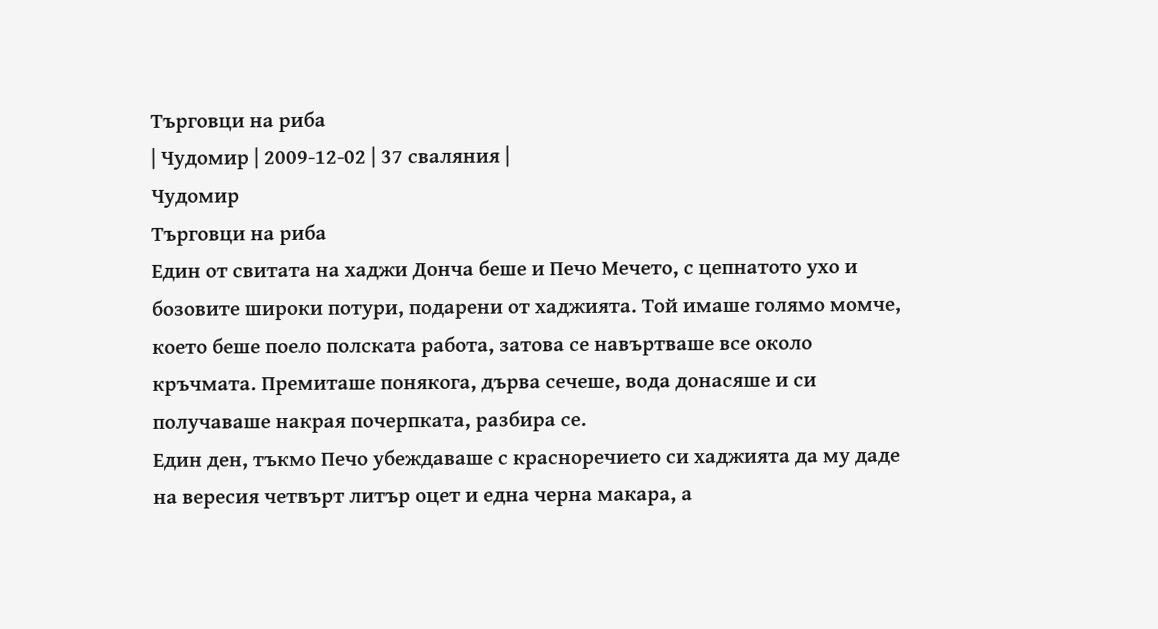Търговци на риба
| Чудомир | 2009-12-02 | 37 сваляния |
Чудомир
Търговци на риба
Един от свитата на хаджи Донча беше и Печо Мечето, с цепнатото ухо и
бозовите широки потури, подарени от хаджията. Той имаше голямо момче,
което беше поело полската работа, затова се навъртваше все около
кръчмата. Премиташе понякога, дърва сечеше, вода донасяше и си
получаваше накрая почерпката, разбира се.
Един ден, тъкмо Печо убеждаваше с красноречието си хаджията да му даде
на вересия четвърт литър оцет и една черна макара, а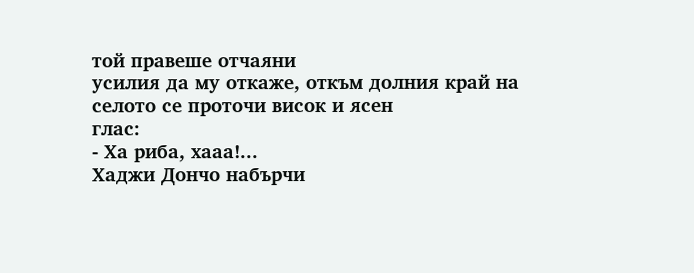той правеше отчаяни
усилия да му откаже, откъм долния край на селото се проточи висок и ясен
глас:
- Ха риба, хааа!...
Хаджи Дончо набърчи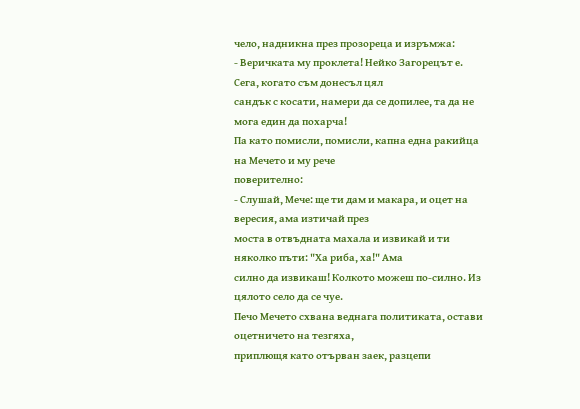чело, надникна през прозореца и изръмжа:
- Веричката му проклета! Нейко Загорецът е. Сега, когато съм донесъл цял
сандък с косати, намери да се допилее, та да не мога един да похарча!
Па като помисли, помисли, капна една ракийца на Мечето и му рече
поверително:
- Слушай, Мече: ще ти дам и макара, и оцет на вересия, ама изтичай през
моста в отвъдната махала и извикай и ти няколко пъти: "Ха риба, ха!" Ама
силно да извикаш! Колкото можеш по-силно. Из цялото село да се чуе.
Печо Мечето схвана веднага политиката, остави оцетничето на тезгяха,
приплющя като отърван заек, разцепи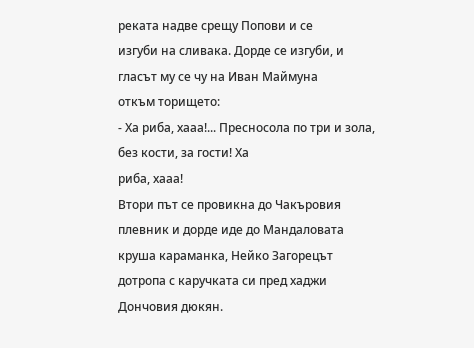реката надве срещу Попови и се
изгуби на сливака. Дорде се изгуби, и гласът му се чу на Иван Маймуна
откъм торището:
- Ха риба, хааа!... Пресносола по три и зола, без кости, за гости! Ха
риба, хааа!
Втори път се провикна до Чакъровия плевник и дорде иде до Мандаловата
круша караманка, Нейко Загорецът дотропа с каручката си пред хаджи
Дончовия дюкян.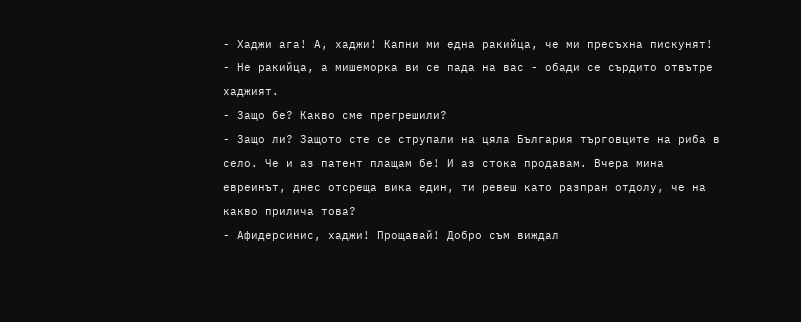- Хаджи ага! А, хаджи! Капни ми една ракийца, че ми пресъхна пискунят!
- Не ракийца, а мишеморка ви се пада на вас - обади се сърдито отвътре
хаджият.
- Защо бе? Какво сме прегрешили?
- Защо ли? Защото сте се струпали на цяла България търговците на риба в
село. Че и аз патент плащам бе! И аз стока продавам. Вчера мина
евреинът, днес отсреща вика един, ти ревеш като разпран отдолу, че на
какво прилича това?
- Афидерсинис, хаджи! Прощавай! Добро съм виждал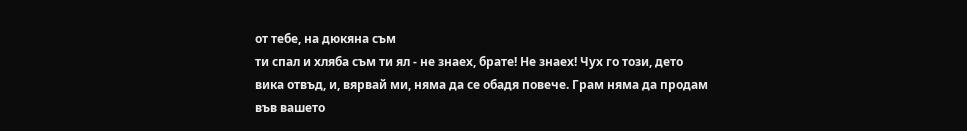от тебе, на дюкяна съм
ти спал и хляба съм ти ял - не знаех, брате! Не знаех! Чух го този, дето
вика отвъд, и, вярвай ми, няма да се обадя повече. Грам няма да продам
във вашето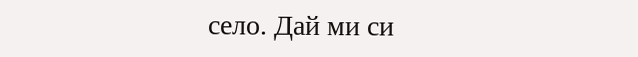село. Дай ми си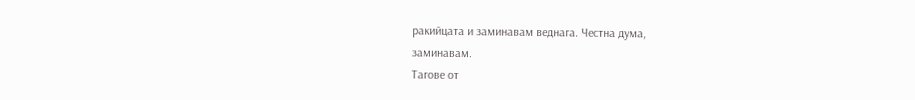ракийцата и заминавам веднага. Честна дума,
заминавам.
Тагове от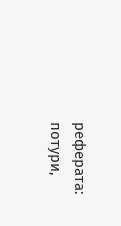реферата: потури,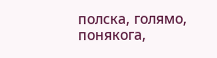полска, голямо, понякога,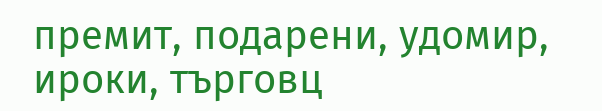премит, подарени, удомир, ироки, търговц